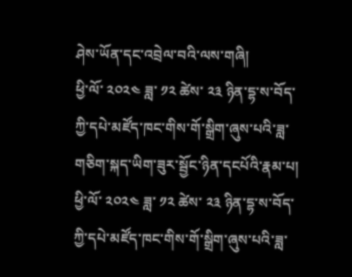ཤེས་ཡོན་དང་འབྲེལ་བའི་ལས་གཞི།
ཕྱི་ལོ་ ༢༠༢༤ ཟླ་ ༡༢ ཚེས་ ༢༣ ཉིན་དྷ་ས་བོད་ཀྱི་དཔེ་མཛོད་ཁང་གིས་གོ་སྒྲིག་ཞུས་པའི་ཟླ་གཅིག་སྐད་ཡིག་ཟུར་སྦྱོང་ཉིན་དངཔོའི་རྣམ་པ།
ཕྱི་ལོ་ ༢༠༢༤ ཟླ་ ༡༢ ཚེས་ ༢༣ ཉིན་དྷ་ས་བོད་ཀྱི་དཔེ་མཛོད་ཁང་གིས་གོ་སྒྲིག་ཞུས་པའི་ཟླ་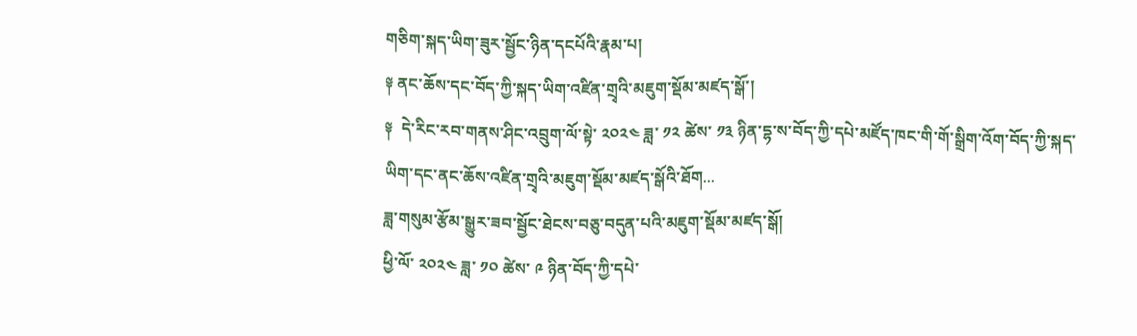གཅིག་སྐད་ཡིག་ཟུར་སྦྱོང་ཉིན་དངཔོའི་རྣམ་པ།
༈ ནང་ཆོས་དང་བོད་ཀྱི་སྐད་ཡིག་འཛིན་གྲྭའི་མཇུག་སྡོམ་མཛད་སྒོ་།
༈  དེ་རིང་རབ་གནས་ཤིང་འབྲུག་ལོ་སྟེ་ ༢༠༢༤ ཟླ་ ༡༢ ཚེས་ ༡༣ ཉིན་དྷ་ས་བོད་ཀྱི་དཔེ་མཛོད་ཁང་གི་གོ་སྒྲིག་འོག་བོད་ཀྱི་སྐད་ཡིག་དང་ནང་ཆོས་འཛིན་གྲྭའི་མཇུག་སྡོམ་མཛད་སྒོའི་ཐོག...
ཟླ་གསུམ་རྩོམ་སྒྱུར་ཟབ་སྦྱོང་ཐེངས་བཅུ་བདུན་པའི་མཇུག་སྡོམ་མཛད་སྒོ།
ཕྱི་ལོ་ ༢༠༢༤ ཟླ་ ༡༠ ཚེས་ ༩ ཉིན་བོད་ཀྱི་དཔེ་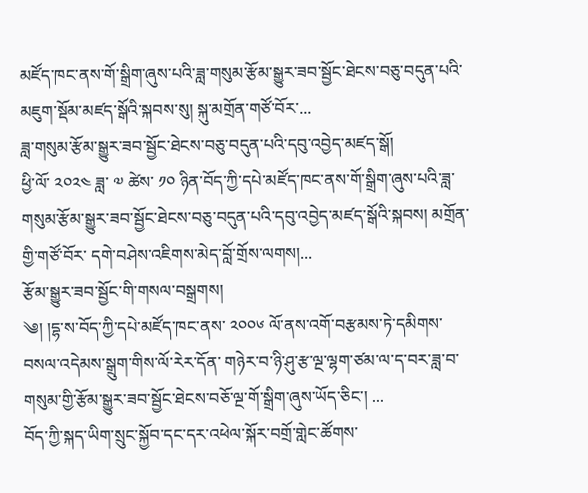མཛོད་ཁང་ནས་གོ་སྒྲིག་ཞུས་པའི་ཟླ་གསུམ་རྩོམ་སྒྱུར་ཟབ་སྦྱོང་ཐེངས་བཅུ་བདུན་པའི་མཇུག་སྡོམ་མཛད་སྒོའི་སྐབས་སུ། སྐུ་མགྲོན་གཙོ་བོར་...
ཟླ་གསུམ་རྩོམ་སྒྱུར་ཟབ་སྦྱོང་ཐེངས་བཅུ་བདུན་པའི་དབུ་འབྱེད་མཛད་སྒོ།
ཕྱི་ལོ་ ༢༠༢༤ ཟླ་ ༧ ཚེས་ ༡༠ ཉིན་བོད་ཀྱི་དཔེ་མཛོད་ཁང་ནས་གོ་སྒྲིག་ཞུས་པའི་ཟླ་གསུམ་རྩོམ་སྒྱུར་ཟབ་སྦྱོང་ཐེངས་བཅུ་བདུན་པའི་དབུ་འབྱེད་མཛད་སྒོའི་སྐབས། མགྲོན་གྱི་གཙོ་བོར་ དགེ་བཤེས་འཇིགས་མེད་བློ་གྲོས་ལགས།...
རྩོམ་སྒྱུར་ཟབ་སྦྱོང་གི་གསལ་བསྒྲགས།
༄། །དྷ་ས་བོད་ཀྱི་དཔེ་མཛོད་ཁང་ནས་ ༢༠༠༦ ལོ་ནས་འགོ་བརྩམས་ཏེ་དམིགས་བསལ་འདེམས་སྒྲུག་གིས་ལོ་རེར་དོན་ གཉེར་བ་ཉི་ཤུ་རྩ་ལྔ་ལྷག་ཙམ་ལ་ད་བར་ཟླ་བ་གསུམ་གྱི་རྩོམ་སྒྱུར་ཟབ་སྦྱོང་ཐེངས་བཅོ་ལྔ་གོ་སྒྲིག་ཞུས་ཡོད་ཅིང་། ...
བོད་ཀྱི་སྐད་ཡིག་སྲུང་སྐྱོབ་དང་དར་འཕེལ་སྐོར་བགྲོ་གླེང་ཚོགས་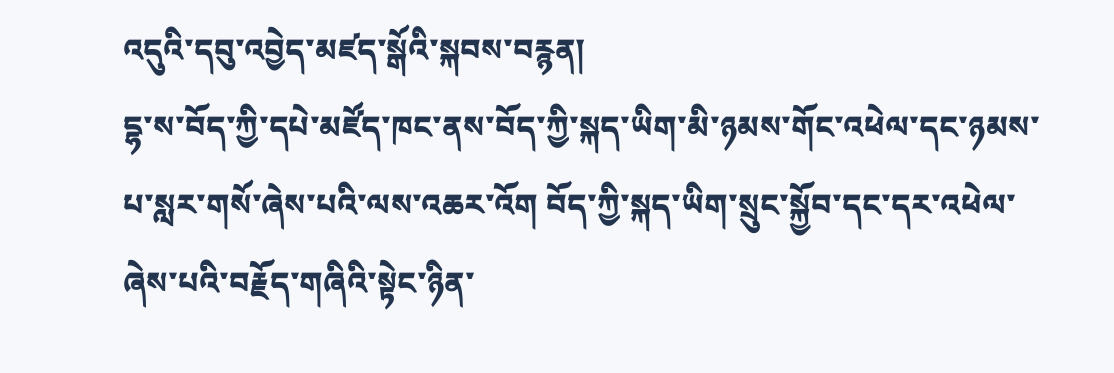འདུའི་དབུ་འབྱེད་མཛད་སྒོའི་སྐབས་བརྙན།
དྷ་ས་བོད་ཀྱི་དཔེ་མཛོད་ཁང་ནས་བོད་ཀྱི་སྐད་ཡིག་མི་ཉམས་གོང་འཕེལ་དང་ཉམས་པ་སླར་གསོ་ཞེས་པའི་ལས་འཆར་འོག བོད་ཀྱི་སྐད་ཡིག་སྲུང་སྐྱོབ་དང་དར་འཕེལ་ཞེས་པའི་བརྗོད་གཞིའི་སྟེང་ཉིན་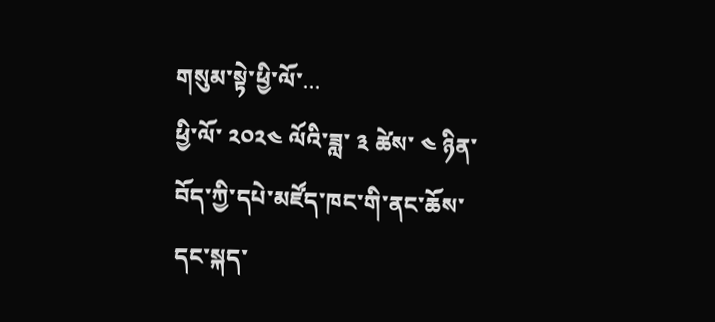གསུམ་སྟེ་ཕྱི་ལོ་...
ཕྱི་ལོ་ ༢༠༢༤ ལོའི་ཟླ་ ༣ ཚེས་ ༤ ཉིན་བོད་ཀྱི་དཔེ་མཛོད་ཁང་གི་ནང་ཆོས་དང་སྐད་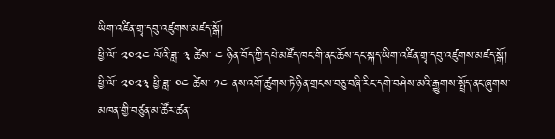ཡིག་འཛིན་གྲྭ་དབུ་འཛུགས་མཛད་སྒོ།
ཕྱི་ལོ་ ༢༠༢༤ ལོའི་ཟླ་ ༣ ཚེས་ ༤ ཉིན་བོད་ཀྱི་དཔེ་མཛོད་ཁང་གི་ནང་ཆོས་དང་སྐད་ཡིག་འཛིན་གྲྭ་དབུ་འཛུགས་མཛད་སྒོ།
ཕྱི་ལོ་ ༢༠༢༣ ཕྱི་ཟླ་ ༠༤ ཚེས་ ༡༤ ནས་འགོ་ཚུགས་ཏེ་ཉིན་གྲངས་བཅུ་བཞི་རིང་དགེ་བཤེས་མའི་རྒྱུགས་སྤྲོད་ནང་ཞུགས་མཁན་གྱི་བཙུན་མ་ཚོར་ཚན་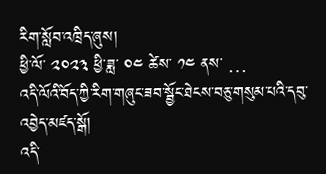རིག་སློབ་འཁྲིད་ཞུས།
ཕྱི་ལོ་ ༢༠༢༣ ཕྱི་ཟླ་ ༠༤ ཚེས་ ༡༤ ནས་ …
འདི་ལོའི་བོད་ཀྱི་རིག་གཞུང་ཟབ་སྦྱོང་ཐེངས་བཅུ་གསུམ་པའི་དབུ་འབྱེད་མཛད་སྒོ།
འདི་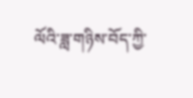ལོའི་ཟླ་གཉིས་བོད་ཀྱི་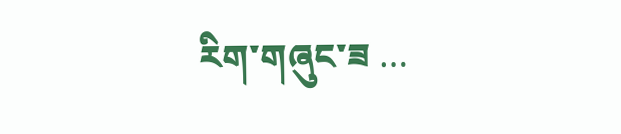རིག་གཞུང་ཟ …